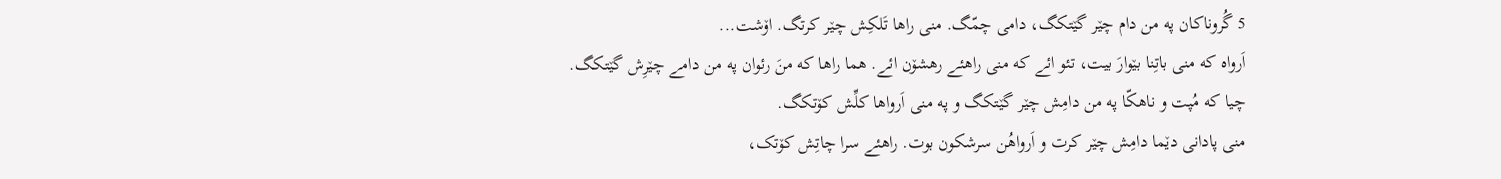5 گُروناکان په من دام چێر گێتکگ، دامی چمّگ. منی راها تَلکِش چێر کرتگ. اۆشت...
اَرواه که منی باتِنا بێوارَ بیت، تئو ائے که منی راهئے رهشۆن ائے. هما راها که منَ رئوان په من دامے چێرِش گێتکگ.
چیا که مُپت و ناهکّا په من دامِش چێر گێتکگ و په منی اَرواها کلِّش کۆتکگ.
منی پادانی دێما دامِش چێر کرت و اَرواهُن سرشکون بوت. راهئے سرا چاتِش کۆتک،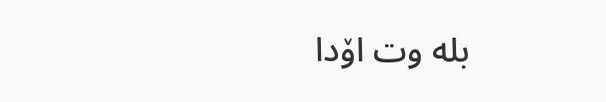بله وت اۆدا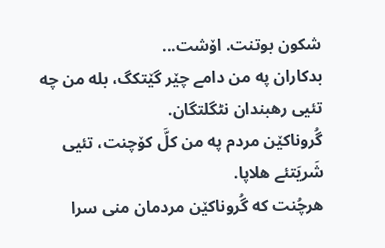شکون بوتنت. اۆشت...
بدکاران په من دامے چێر گێتکگ، بله من چه تئیی رهبندان نٹگلتگان.
گُروناکێن مردم په من کلَّ کۆچنت، تئیی شَریَتئے هلاپا.
هرچُنت که گُروناکێن مردمان منی سرا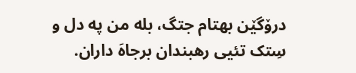درۆگێن بهتام جتگ، بله من په دل و سِتک تئیی رهبندان برجاهَ داران.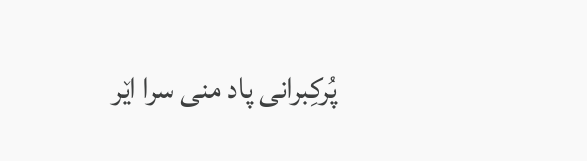پُرکِبرانی پاد منی سرا اێر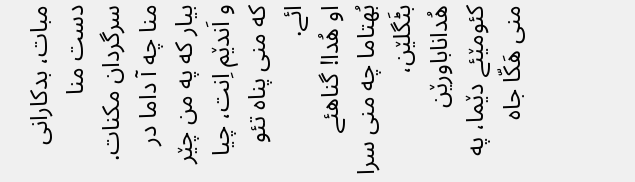مبات، بدکارانی دست منا سرگردان مکنات.
منا چه آ داما در بیار که په من چێر و اَندێم اِنت، چیا که منی پناه تئو ائے.
او هُدا! گناهئے بُهتاما چه منی سرا بٹَگلێن، هُداناباورێن کئومێئے دێما، په منی هَکّا جاه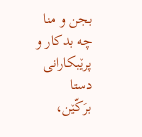بجن و منا چه بدکار و پرێبکارانی دستا برَکّێن،